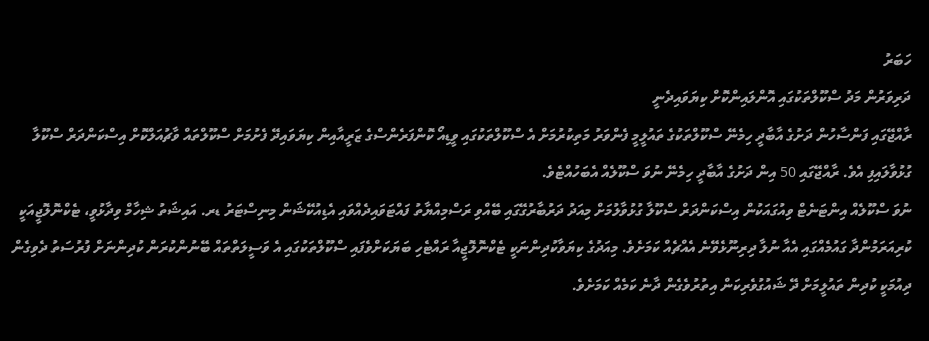ހަބަރު
ދަރިވަރުން މަދު ސްކޫލްތަކުގައި އޮންލައިންކޮށް ކިޔަވައިދެނީ
ރާއްޖޭގައި ފަންސާހުން ދަށުގެ އާބާދީ ހިމެނޭ ސްކޫލްތަކުގެ ތައުލީމީ ފެންވަރު މަތިކުރުމަށް އެ ސްކޫލްތަކުގައި ވީޑިއޯ ކޮންފަރެންސްގެ ޒަރީއާއިން ކިޔަވައިދޭ ފެށުމަށް ސްކޫލްތައް ވާޗުއަލްކޮށް އިސްކަންދަރް ސްކޫލާ ގުޅުވާލައިފި އެވެ. ރާއްޖޭގައި 50 އިން ދަށުގެ އާބާދީ ހިމެނޭ ނުވަ ސްކޫލެއް އެބަހުއްޓެވެ.
ނުވަ ސްކޫލެއް އިންޓަނެޓް ވިއުގައަކުން އިސްކަންދަރް ސްކޫލާ ގުޅުވާލުމަށް މިއަދު ދަރުބާރުގޭގައި ބޭއްވި ރަސްމިއްޔާތު ފައްޓަވައިދެއްވައި އެޑިއުކޭޝަން މިނިސްޓަރު ޑރ. އައިޝަތު ޝިހާމް ވިދާޅުވީ، ޓެކްނޮލޮޖީއަކީ ކުރިއަރަމުންދާ ގައުމެއްގައި އެއާ ނުލާ ދިރިނޫޅެވޭނެ އެއްޗެއް ކަމަށެވެ. މިއަދުގެ ކިޔަވާކުދިންނަކީ ޓެކްނޮލޮޖީއާ ރައްޓެހި ބަޔަކަށްވެފައި ސްކޫލްތަކުގައި އެ ވަސީލަތްތައް ބޭނުންކުރަން ކުދިންނަށް ފުރުސަތު ދެވިގެން ދިއުމަކީ ކުދިން ތައުލީމަށް ދޭ ޝައުގުވެރިކަން އިތުރުވެގެން ދާނެ ކަމެއް ކަމަށެވެ.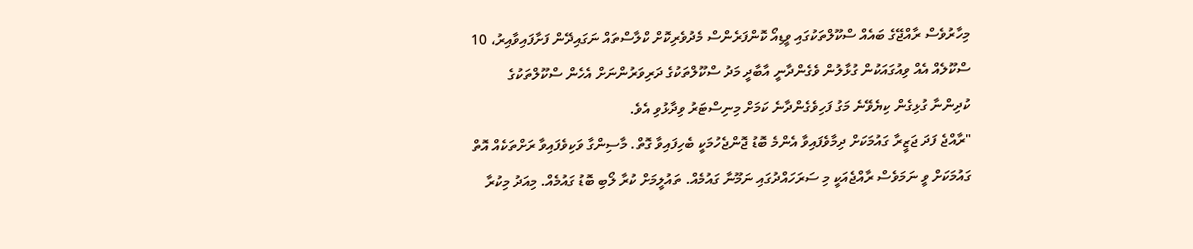މިހާރުވެސް ރާއްޖޭގެ ބައެއް ސްކޫލްތަކުގައި ވީޑިއޯ ކޮންފަރެންސް މެދުވެރިކޮށް ކްލާސްތައް ނަގައިދޭން ފަށާފައިވާއިރު، 10 ސްކޫލެއް އެއް ވިއުގައަކުން ގުޅާލުން ވެގެންދާނީ އާބާދީ މަދު ސްކޫލްތަކުގެ ދަރިވަރުންނަށް އެހެން ސްކޫލްތަކުގެ ކުދިންނާ ގުޅިގެން ކިޔެވޭނެ މަގު ފަހިވެގެންދާނެ ކަމަށް މިނިސްޓަރު ވިދާޅުވި އެވެ.
"ރާއްޖެ ފަދަ ޖަޒީރާ ގައުމަކަށް ދިމާވެފައިވާ އެންމެ ބޮޑު ޖޮންޖެހުމަކީ ބެހިފައިވާ ގޮތް. މާސިންގާ ވަކިވެފައިވާ ރަށްތަކެއް އޮތް ގައުމަކަށް ވީ ނަމަވެސް ރާއްޖެއަކީ މި ސަރަހައްދުގައި ނަމޫނާ ގައުމެއް. ތައުލީމަށް ކުރާ ލޯބި ބޮޑު ގައުމެއް. މިއަދު މިކުރާ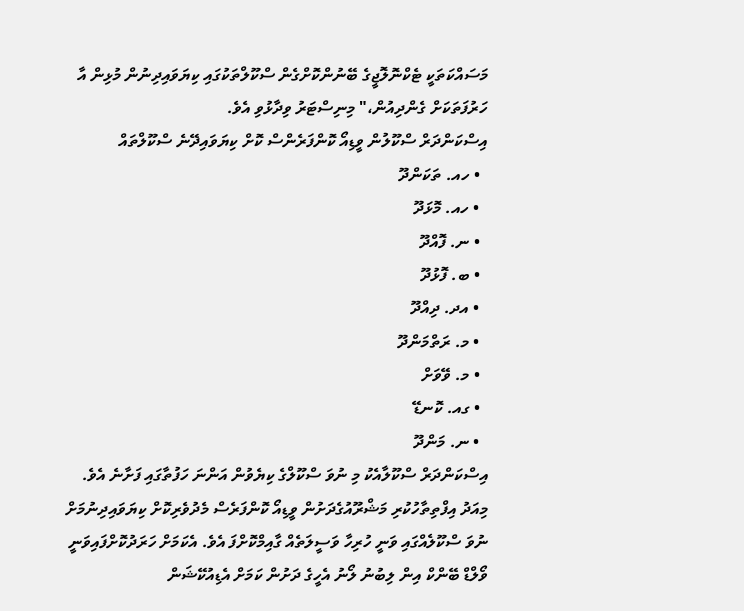މަސައްކަތަކީ ޓެކްނޮލޮޖީގެ ބޭނުންކޮށްގެން ސްކޫލްތަކުގައި ކިޔަވައިދިނުން މުޅިން އާ ހަރުފަތަކަށް ގެންދިއުން،" މިނިސްޓަރު ވިދާޅުވި އެވެ.
އިސްކަންދަރް ސްކޫލުން ވީޑިއޯ ކޮންފަރެންސް ކޮށް ކިޔަވައިދޭނެ ސްކޫލްތައް
  • ހއ. ތަކަންދޫ
  • ހއ. މޮޅަދޫ
  • ނ. ފޮއްދޫ
  • ބ. ފޮޅުދޫ
  • އދ. ދިއްދޫ
  • މ. ރަތްމަންދޫ
  • މ. ވޭވަށް
  • ގއ. ކޮނޑޭ
  • ނ. މަންދޫ
އިސްކަންދަރް ސްކޫލާއެކު މި ނުވަ ސްކޫލްގެ ކިޔެވުން އަންނަ ހަފުތާގައި ފަށާނެ އެވެ.
މިއަދު އިފްތިތާހުކުރި މަޝްރޫއުގެދަށުން ވީޑިއޯ ކޮންފަރެސް މެދުވެރިކޮށް ކިޔަވައިދިނުމަށް ނުވަ ސްކޫލެއްގައި ވަނީ ހުރިހާ ވަސީލަތެއް ގާއިމްކޮށްފަ އެވެ. އެކަމަށް ހަރަދުކޮށްފައިވަނީ ވޯލްޑް ބޭންކް އިން ލިބުނު ލޯނު އެހީގެ ދަށުން ކަމަށް އެޑިއުކޭޝަން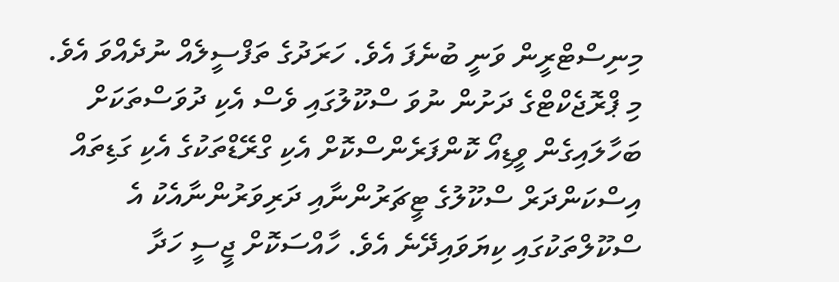މިނިސްޓްރީން ވަނީ ބުނެފަ އެވެ. ހަރަދުގެ ތަފްސީލެއް ނުދެއްވަ އެވެ.
މި ޕްރޮޖެކްޓްގެ ދަށުން ނުވަ ސްކޫލުގައި ވެސް އެކި ދުވަސްތަކަށް ބަހާލައިގެން ވީޑިއޯ ކޮންފަރެންސްކޮށް އެކި ގްރޭޑްތަކުގެ އެކި ގަޑިތައް އިސްކަންދަރް ސްކޫލުގެ ޓީޗަރުންނާއި ދަރިވަރުންނާއެކު އެ ސްކޫލްތަކުގައި ކިޔަވައިދޭނެ އެވެ. ހާއްސަކޮށް ޖީސީ ހަދާ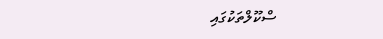ސްކޫލްތަކުގައި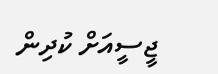ޖީސީއަށް ކުދިން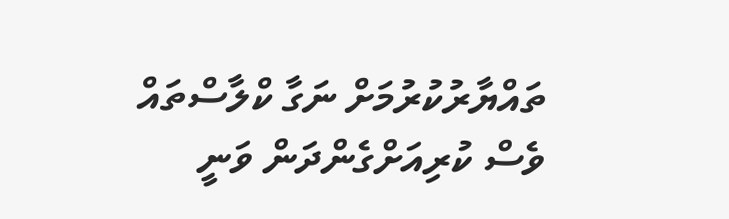ތައްޔާރުކުރުމަށް ނަގާ ކްލާސްތައް ވެސް ކުރިއަށްގެންދަން ވަނީ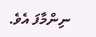ނިންމާފަ އެވެ.